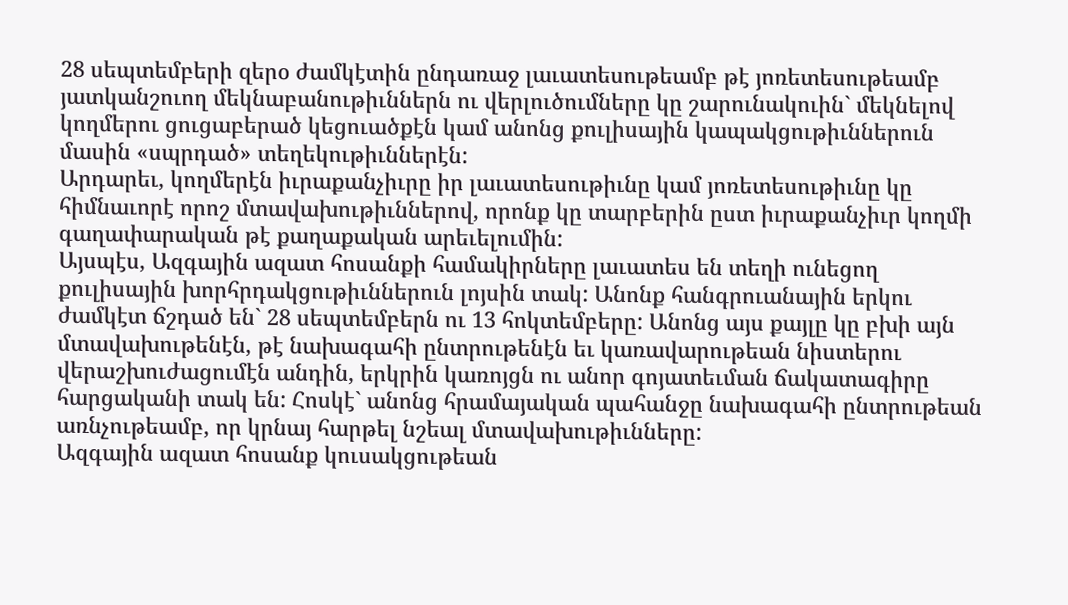28 սեպտեմբերի զերօ ժամկէտին ընդառաջ լաւատեսութեամբ թէ յոռետեսութեամբ յատկանշուող մեկնաբանութիւններն ու վերլուծումները կը շարունակուին` մեկնելով կողմերու ցուցաբերած կեցուածքէն կամ անոնց քուլիսային կապակցութիւններուն մասին «սպրդած» տեղեկութիւններէն:
Արդարեւ, կողմերէն իւրաքանչիւրը իր լաւատեսութիւնը կամ յոռետեսութիւնը կը հիմնաւորէ որոշ մտավախութիւններով, որոնք կը տարբերին ըստ իւրաքանչիւր կողմի գաղափարական թէ քաղաքական արեւելումին:
Այսպէս, Ազգային ազատ հոսանքի համակիրները լաւատես են տեղի ունեցող քուլիսային խորհրդակցութիւններուն լոյսին տակ: Անոնք հանգրուանային երկու ժամկէտ ճշդած են` 28 սեպտեմբերն ու 13 հոկտեմբերը: Անոնց այս քայլը կը բխի այն մտավախութենէն, թէ նախագահի ընտրութենէն եւ կառավարութեան նիստերու վերաշխուժացումէն անդին, երկրին կառոյցն ու անոր գոյատեւման ճակատագիրը հարցականի տակ են: Հոսկէ` անոնց հրամայական պահանջը նախագահի ընտրութեան առնչութեամբ, որ կրնայ հարթել նշեալ մտավախութիւնները:
Ազգային ազատ հոսանք կուսակցութեան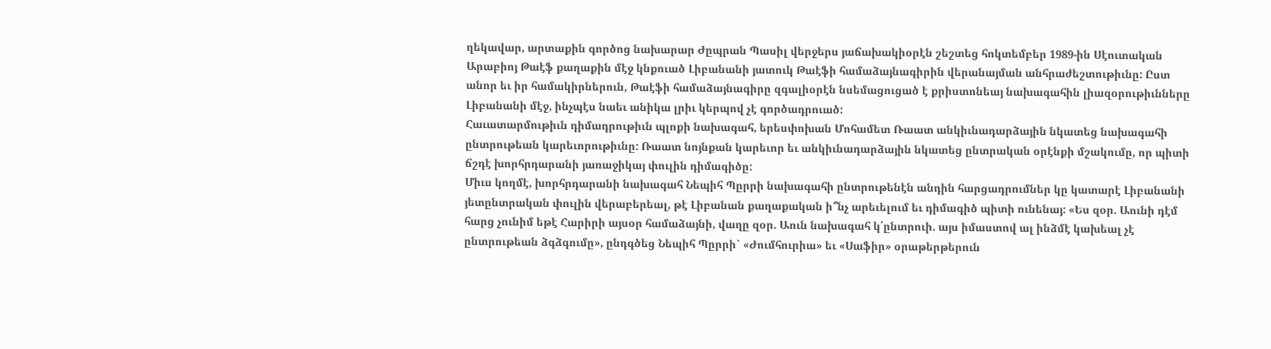ղեկավար, արտաքին գործոց նախարար Ժըպրան Պասիլ վերջերս յաճախակիօրէն շեշտեց հոկտեմբեր 1989-ին Սէուտական Արաբիոյ Թաէֆ քաղաքին մէջ կնքուած Լիբանանի յատուկ Թաէֆի համաձայնագիրին վերանայման անհրաժեշտութիւնը: Ըստ անոր եւ իր համակիրներուն, Թաէֆի համաձայնագիրը զգալիօրէն նսեմացուցած է քրիստոնեայ նախագահին լիազօրութիւնները Լիբանանի մէջ, ինչպէս նաեւ անիկա լրիւ կերպով չէ գործադրուած:
Հաւատարմութիւն դիմադրութիւն պլոքի նախագահ, երեսփոխան Մոհամետ Ռաատ անկիւնադարձային նկատեց նախագահի ընտրութեան կարեւորութիւնը: Ռաատ նոյնքան կարեւոր եւ անկիւնադարձային նկատեց ընտրական օրէնքի մշակումը, որ պիտի ճշդէ խորհրդարանի յառաջիկայ փուլին դիմագիծը:
Միւս կողմէ, խորհրդարանի նախագահ Նեպիհ Պըրրի նախագահի ընտրութենէն անդին հարցադրումներ կը կատարէ Լիբանանի յետընտրական փուլին վերաբերեալ, թէ Լիբանան քաղաքական ի՞նչ արեւելում եւ դիմագիծ պիտի ունենայ: «Ես զօր. Աունի դէմ հարց չունիմ եթէ Հարիրի այսօր համաձայնի, վաղը զօր. Աուն նախագահ կ՛ընտրուի. այս իմաստով ալ ինձմէ կախեալ չէ ընտրութեան ձգձգումը», ընդգծեց Նեպիհ Պըրրի` «Ժումհուրիա» եւ «Սաֆիր» օրաթերթերուն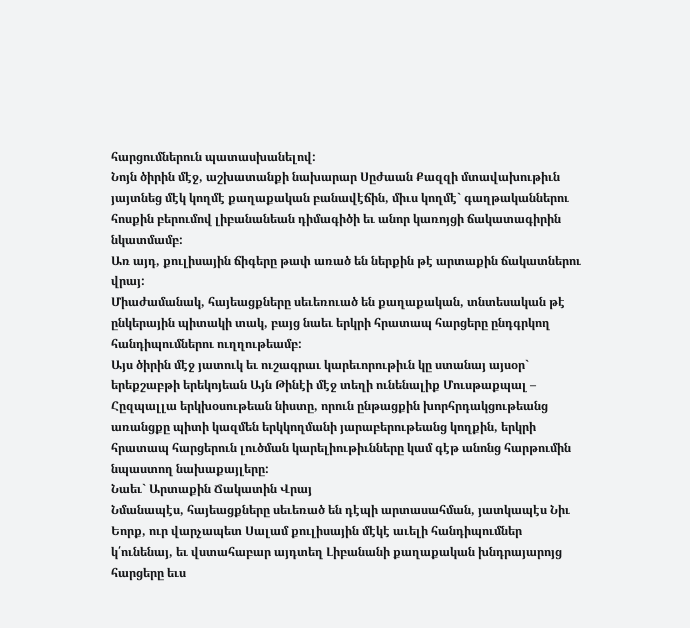հարցումներուն պատասխանելով:
Նոյն ծիրին մէջ, աշխատանքի նախարար Սըժաան Քազզի մտավախութիւն յայտնեց մէկ կողմէ քաղաքական բանավէճին, միւս կողմէ` գաղթականներու հոսքին բերումով լիբանանեան դիմագիծի եւ անոր կառոյցի ճակատագիրին նկատմամբ:
Առ այդ, քուլիսային ճիգերը թափ առած են ներքին թէ արտաքին ճակատներու վրայ:
Միաժամանակ, հայեացքները սեւեռուած են քաղաքական, տնտեսական թէ ընկերային պիտակի տակ, բայց նաեւ երկրի հրատապ հարցերը ընդգրկող հանդիպումներու ուղղութեամբ:
Այս ծիրին մէջ յատուկ եւ ուշագրաւ կարեւորութիւն կը ստանայ այսօր` երեքշաբթի երեկոյեան Այն Թինէի մէջ տեղի ունենալիք Մուսթաքպալ – Հըզպալլա երկխօսութեան նիստը, որուն ընթացքին խորհրդակցութեանց առանցքը պիտի կազմեն երկկողմանի յարաբերութեանց կողքին, երկրի հրատապ հարցերուն լուծման կարելիութիւնները կամ գէթ անոնց հարթումին նպաստող նախաքայլերը:
Նաեւ` Արտաքին Ճակատին Վրայ
Նմանապէս, հայեացքները սեւեռած են դէպի արտասահման, յատկապէս Նիւ Եորք, ուր վարչապետ Սալամ քուլիսային մէկէ աւելի հանդիպումներ կ՛ունենայ, եւ վստահաբար այդտեղ Լիբանանի քաղաքական խնդրայարոյց հարցերը եւս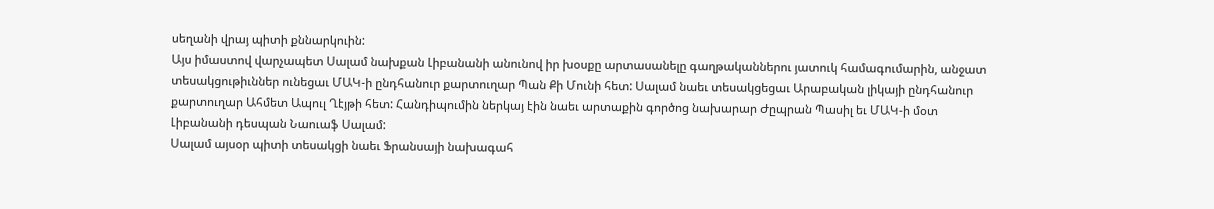սեղանի վրայ պիտի քննարկուին:
Այս իմաստով վարչապետ Սալամ նախքան Լիբանանի անունով իր խօսքը արտասանելը գաղթականներու յատուկ համագումարին, անջատ տեսակցութիւններ ունեցաւ ՄԱԿ-ի ընդհանուր քարտուղար Պան Քի Մունի հետ: Սալամ նաեւ տեսակցեցաւ Արաբական լիկայի ընդհանուր քարտուղար Ահմետ Ապուլ Ղէյթի հետ: Հանդիպումին ներկայ էին նաեւ արտաքին գործոց նախարար Ժըպրան Պասիլ եւ ՄԱԿ-ի մօտ Լիբանանի դեսպան Նաուաֆ Սալամ:
Սալամ այսօր պիտի տեսակցի նաեւ Ֆրանսայի նախագահ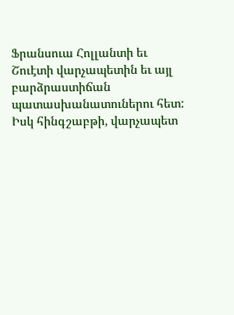Ֆրանսուա Հոլլանտի եւ Շուէտի վարչապետին եւ այլ բարձրաստիճան պատասխանատուներու հետ:
Իսկ հինգշաբթի, վարչապետ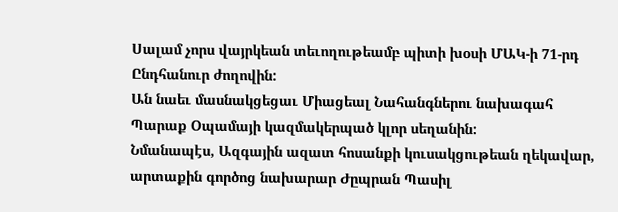Սալամ չորս վայրկեան տեւողութեամբ պիտի խօսի ՄԱԿ-ի 71-րդ Ընդհանուր ժողովին:
Ան նաեւ մասնակցեցաւ Միացեալ Նահանգներու նախագահ Պարաք Օպամայի կազմակերպած կլոր սեղանին:
Նմանապէս, Ազգային ազատ հոսանքի կուսակցութեան ղեկավար, արտաքին գործոց նախարար Ժըպրան Պասիլ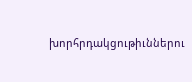խորհրդակցութիւններու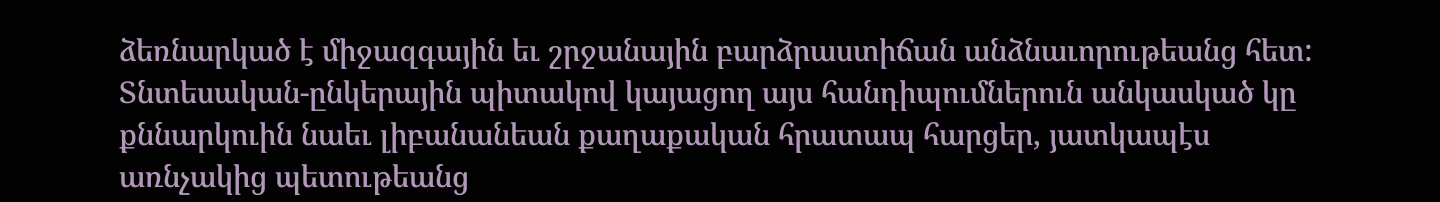ձեռնարկած է միջազգային եւ շրջանային բարձրաստիճան անձնաւորութեանց հետ: Տնտեսական-ընկերային պիտակով կայացող այս հանդիպումներուն անկասկած կը քննարկուին նաեւ լիբանանեան քաղաքական հրատապ հարցեր, յատկապէս առնչակից պետութեանց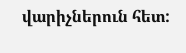վարիչներուն հետ: